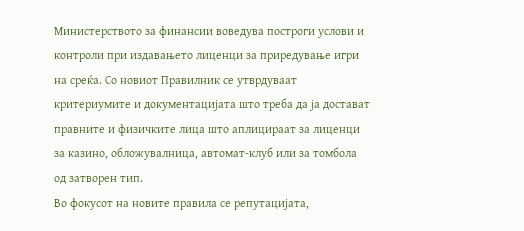Министерството за финансии воведува построги услови и контроли при издавањето лиценци за приредување игри на среќа. Со новиот Правилник се утврдуваат критериумите и документацијата што треба да ја достават правните и физичките лица што аплицираат за лиценци за казино, обложувалница, автомат-клуб или за томбола од затворен тип.
Во фокусот на новите правила се репутацијата,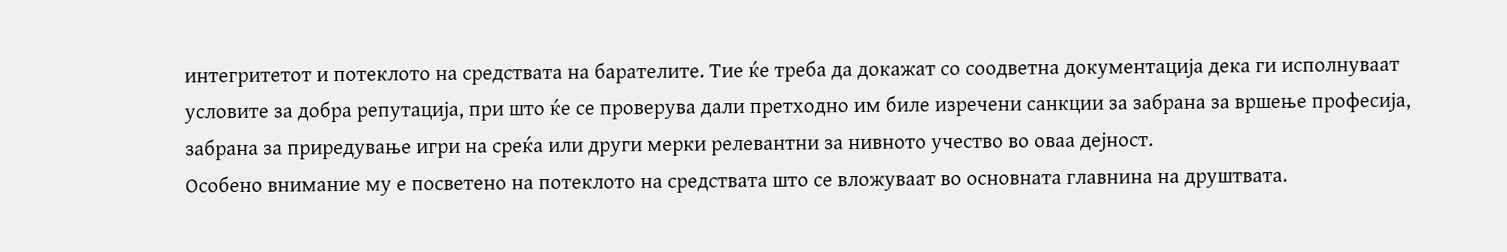интегритетот и потеклото на средствата на барателите. Тие ќе треба да докажат со соодветна документација дека ги исполнуваат условите за добра репутација, при што ќе се проверува дали претходно им биле изречени санкции за забрана за вршење професија, забрана за приредување игри на среќа или други мерки релевантни за нивното учество во оваа дејност.
Особено внимание му е посветено на потеклото на средствата што се вложуваат во основната главнина на друштвата.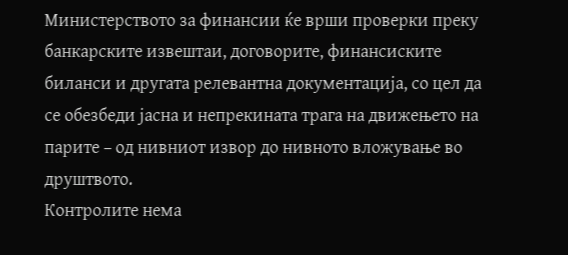Министерството за финансии ќе врши проверки преку банкарските извештаи, договорите, финансиските биланси и другата релевантна документација, со цел да се обезбеди јасна и непрекината трага на движењето на парите – од нивниот извор до нивното вложување во друштвото.
Контролите нема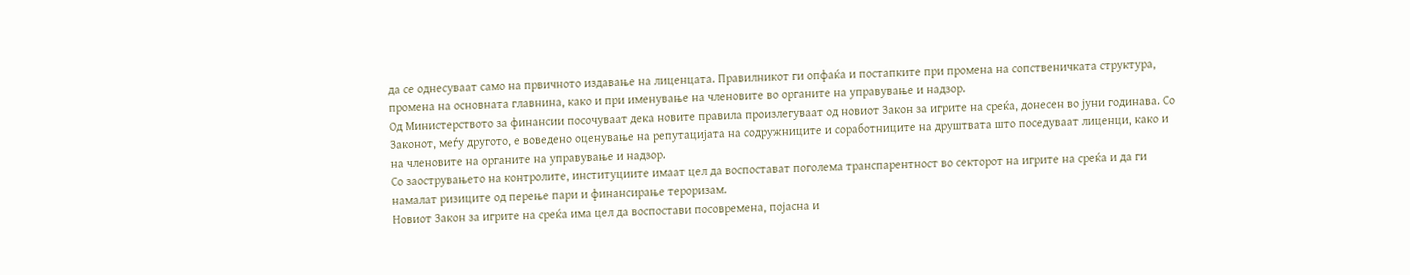да се однесуваат само на првичното издавање на лиценцата. Правилникот ги опфаќа и постапките при промена на сопственичката структура, промена на основната главнина, како и при именување на членовите во органите на управување и надзор.
Од Министерството за финансии посочуваат дека новите правила произлегуваат од новиот Закон за игрите на среќа, донесен во јуни годинава. Со Законот, меѓу другото, е воведено оценување на репутацијата на содружниците и соработниците на друштвата што поседуваат лиценци, како и на членовите на органите на управување и надзор.
Со заострувањето на контролите, институциите имаат цел да воспостават поголема транспарентност во секторот на игрите на среќа и да ги намалат ризиците од перење пари и финансирање тероризам.
Новиот Закон за игрите на среќа има цел да воспостави посовремена, појасна и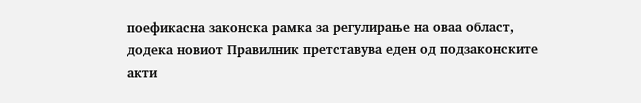поефикасна законска рамка за регулирање на оваа област, додека новиот Правилник претставува еден од подзаконските акти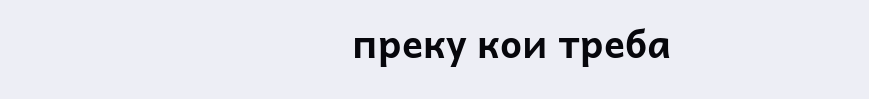преку кои треба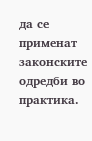да се применат законските одредби во практика.